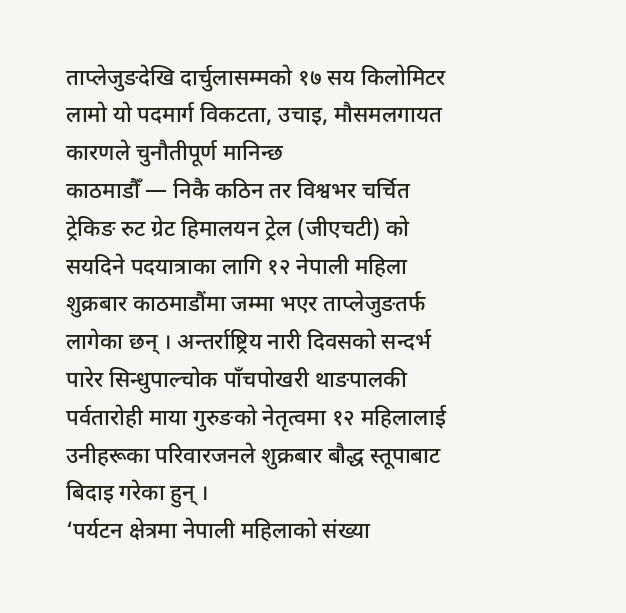ताप्लेजुङदेखि दार्चुलासम्मको १७ सय किलोमिटर लामो यो पदमार्ग विकटता, उचाइ, मौसमलगायत कारणले चुनौतीपूर्ण मानिन्छ
काठमाडौँ — निकै कठिन तर विश्वभर चर्चित ट्रेकिङ रुट ग्रेट हिमालयन ट्रेल (जीएचटी) को सयदिने पदयात्राका लागि १२ नेपाली महिला शुक्रबार काठमाडौंमा जम्मा भएर ताप्लेजुङतर्फ लागेका छन् । अन्तर्राष्ट्रिय नारी दिवसको सन्दर्भ पारेर सिन्धुपाल्चोक पाँचपोखरी थाङपालकी पर्वतारोही माया गुरुङको नेतृत्वमा १२ महिलालाई उनीहरूका परिवारजनले शुक्रबार बौद्ध स्तूपाबाट बिदाइ गरेका हुन् ।
‘पर्यटन क्षेत्रमा नेपाली महिलाको संख्या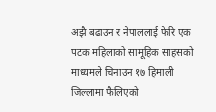अझै बढाउन र नेपाललाई फेरि एक पटक महिलाको सामूहिक साहसको माध्यमले चिनाउन १७ हिमाली जिल्लामा फैलिएको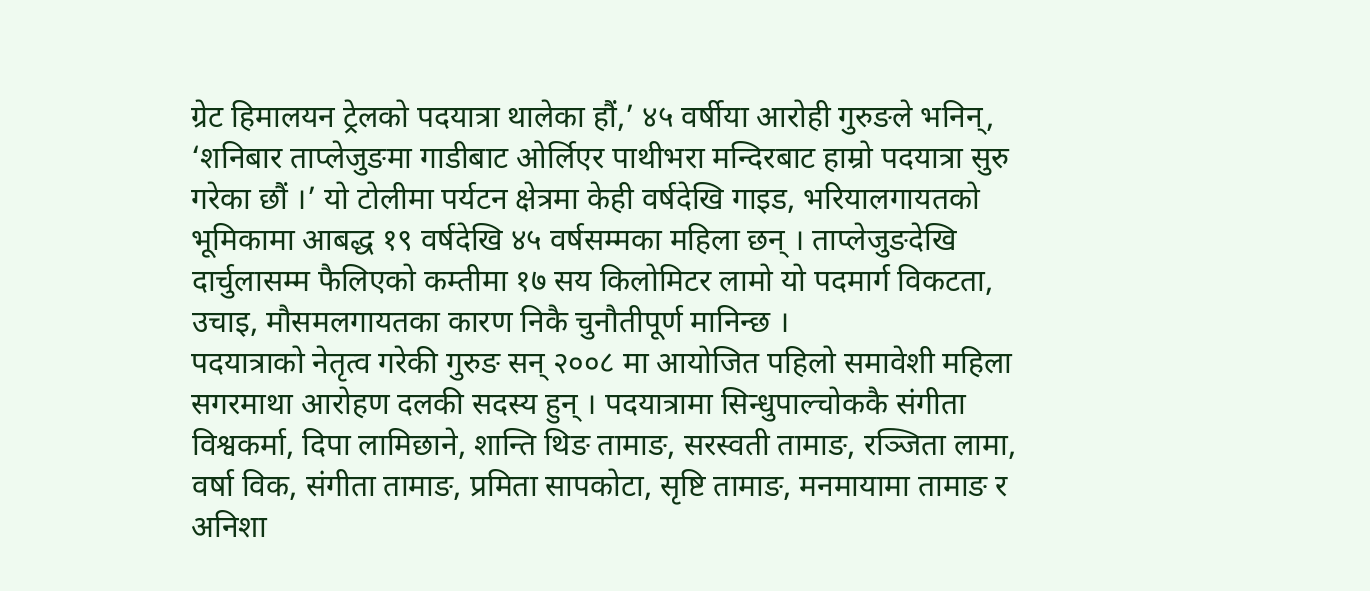ग्रेट हिमालयन ट्रेलको पदयात्रा थालेका हौं,’ ४५ वर्षीया आरोही गुरुङले भनिन्, ‘शनिबार ताप्लेजुङमा गाडीबाट ओर्लिएर पाथीभरा मन्दिरबाट हाम्रो पदयात्रा सुरु गरेका छौं ।’ यो टोलीमा पर्यटन क्षेत्रमा केही वर्षदेखि गाइड, भरियालगायतको भूमिकामा आबद्ध १९ वर्षदेखि ४५ वर्षसम्मका महिला छन् । ताप्लेजुङदेखि दार्चुलासम्म फैलिएको कम्तीमा १७ सय किलोमिटर लामो यो पदमार्ग विकटता, उचाइ, मौसमलगायतका कारण निकै चुनौतीपूर्ण मानिन्छ ।
पदयात्राको नेतृत्व गरेकी गुरुङ सन् २००८ मा आयोजित पहिलो समावेशी महिला सगरमाथा आरोहण दलकी सदस्य हुन् । पदयात्रामा सिन्धुपाल्चोककै संगीता विश्वकर्मा, दिपा लामिछाने, शान्ति थिङ तामाङ, सरस्वती तामाङ, रञ्जिता लामा, वर्षा विक, संगीता तामाङ, प्रमिता सापकोटा, सृष्टि तामाङ, मनमायामा तामाङ र अनिशा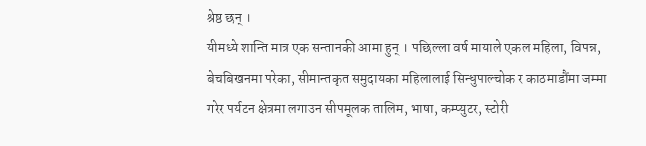श्रेष्ठ छन् ।
यीमध्ये शान्ति मात्र एक सन्तानकी आमा हुन् । पछिल्ला वर्ष मायाले एकल महिला, विपन्न, बेचबिखनमा परेका, सीमान्तकृत समुदायका महिलालाई सिन्धुपाल्चोक र काठमाडौंमा जम्मा गरेर पर्यटन क्षेत्रमा लगाउन सीपमूलक तालिम, भाषा, कम्प्युटर, स्टोरी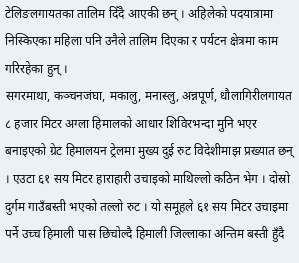टेलिङलगायतका तालिम दिँदै आएकी छन् । अहिलेको पदयात्रामा निस्किएका महिला पनि उनैले तालिम दिएका र पर्यटन क्षेत्रमा काम गरिरहेका हुन् ।
सगरमाथा, कञ्चनजंघा, मकालु, मनास्लु, अन्नपूर्ण, धौलागिरीलगायत ८ हजार मिटर अग्ला हिमालको आधार शिविरभन्दा मुनि भएर बनाइएको ग्रेट हिमालयन ट्रेलमा मुख्य दुई रुट विदेशीमाझ प्रख्यात छन् । एउटा ६१ सय मिटर हाराहारी उचाइको माथिल्लो कठिन भेग । दोस्रो दुर्गम गाउँबस्ती भएको तल्लो रुट । यो समूहले ६१ सय मिटर उचाइमा पर्ने उच्च हिमाली पास छिचोल्दै हिमाली जिल्लाका अन्तिम बस्ती हुँदै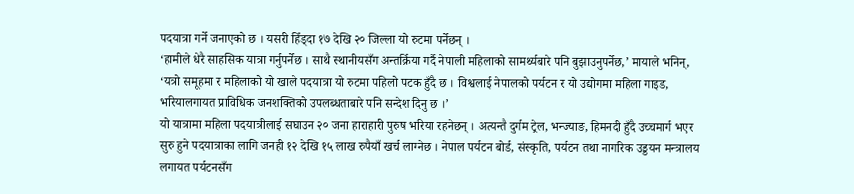पदयात्रा गर्ने जनाएको छ । यसरी हिँड्दा १७ देखि २० जिल्ला यो रुटमा पर्नेछन् ।
‘हामीले धेरै साहसिक यात्रा गर्नुपर्नेछ । साथै स्थानीयसँग अन्तर्क्रिया गर्दै नेपाली महिलाको सामर्थ्यबारे पनि बुझाउनुपर्नेछ,’ मायाले भनिन्, ‘यत्रो समूहमा र महिलाको यो खाले पदयात्रा यो रुटमा पहिलो पटक हुँदै छ । विश्वलाई नेपालको पर्यटन र यो उद्योगमा महिला गाइड, भरियालगायत प्राविधिक जनशक्तिको उपलब्धताबारे पनि सन्देश दिनु छ ।’
यो यात्रामा महिला पदयात्रीलाई सघाउन २० जना हाराहारी पुरुष भरिया रहनेछन् । अत्यन्तै दुर्गम ट्रेल, भन्ज्याङ, हिमनदी हुँदै उच्चमार्ग भएर सुरु हुने पदयात्राका लागि जनही १२ देखि १५ लाख रुपैयाँ खर्च लाग्नेछ । नेपाल पर्यटन बोर्ड, संस्कृति, पर्यटन तथा नागरिक उड्डयन मन्त्रालय लगायत पर्यटनसँग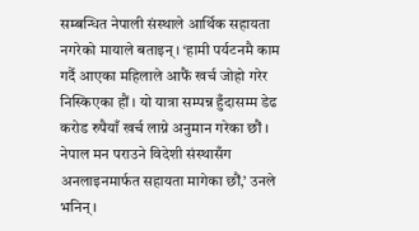सम्बन्धित नेपाली संस्थाले आर्थिक सहायता नगरेको मायाले बताइन् । ‘हामी पर्यटनमै काम गर्दै आएका महिलाले आफैं खर्च जोहो गरेर निस्किएका हौं । यो यात्रा सम्पन्न हुँदासम्म डेढ करोड रुपैयाँ खर्च लाग्ने अनुमान गरेका छौं । नेपाल मन पराउने विदेशी संस्थासँग अनलाइनमार्फत सहायता मागेका छौं,’ उनले भनिन् ।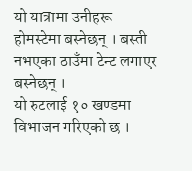यो यात्रामा उनीहरू होमस्टेमा बस्नेछन् । बस्ती नभएका ठाउँमा टेन्ट लगाएर बस्नेछन् ।
यो रुटलाई १० खण्डमा विभाजन गरिएको छ ।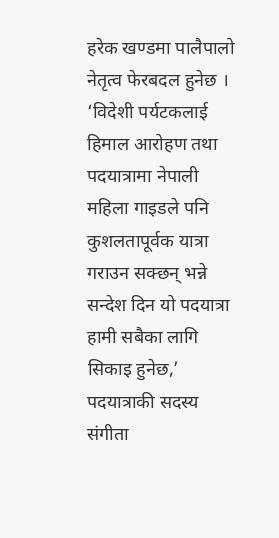हरेक खण्डमा पालैपालो नेतृत्व फेरबदल हुनेछ । ‘विदेशी पर्यटकलाई हिमाल आरोहण तथा पदयात्रामा नेपाली महिला गाइडले पनि कुशलतापूर्वक यात्रा गराउन सक्छन् भन्ने सन्देश दिन यो पदयात्रा हामी सबैका लागि सिकाइ हुनेछ,’ पदयात्राकी सदस्य संगीता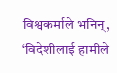विश्वकर्माले भनिन्, ‘विदेशीलाई हामीले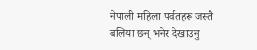नेपाली महिला पर्वतहरू जस्तै बलिया छन् भनेर देखाउनु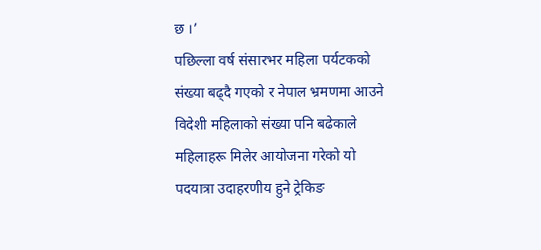छ ।’
पछिल्ला वर्ष संसारभर महिला पर्यटकको संख्या बढ्दै गएको र नेपाल भ्रमणमा आउने विदेशी महिलाको संख्या पनि बढेकाले महिलाहरू मिलेर आयोजना गरेको यो पदयात्रा उदाहरणीय हुने ट्रेकिङ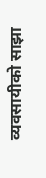व्यवसायीको साझा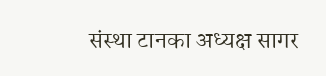संस्था टानका अध्यक्ष सागर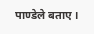पाण्डेले बताए ।